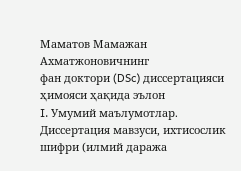Маматов Мамажан Ахматжоновичнинг
фан доктори (DSc) диссертацияси ҳимояси ҳақида эълон
I. Умумий маълумотлар.
Диссертация мавзуси, ихтисослик шифри (илмий даража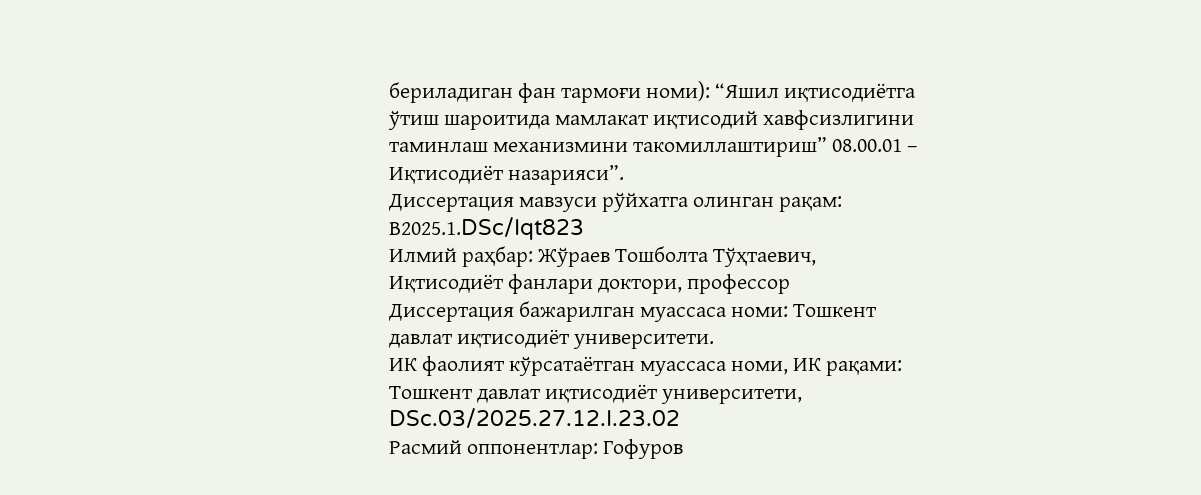бериладиган фан тармоғи номи): “Яшил иқтисодиётга ўтиш шароитида мамлакат иқтисодий хавфсизлигини таминлаш механизмини такомиллаштириш” 08.00.01 – Иқтисодиёт назарияси”.
Диссертация мавзуси рўйхатга олинган рақам: В2025.1.DSc/Iqt823
Илмий раҳбар: Жўраев Тошболта Тўҳтаевич, Иқтисодиёт фанлари доктори, профессор
Диссертация бажарилган муассаса номи: Тошкент давлат иқтисодиёт университети.
ИК фаолият кўрсатаётган муассаса номи, ИК рақами: Тошкент давлат иқтисодиёт университети, DSc.03/2025.27.12.I.23.02
Расмий оппонентлар: Гофуров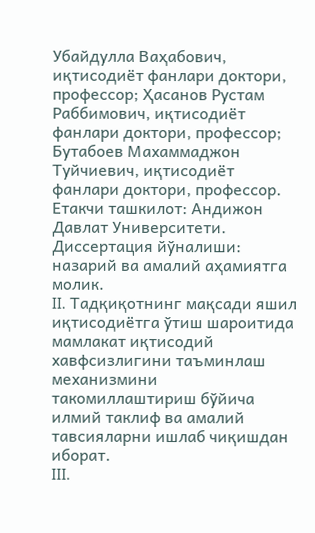Убайдулла Ваҳабович, иқтисодиёт фанлари доктори, профессор; Ҳасанов Рустам Раббимович, иқтисодиёт фанлари доктори, профессор; Бутабоев Махаммаджон Туйчиевич, иқтисодиёт фанлари доктори, профессор.
Етакчи ташкилот: Андижон Давлат Университети.
Диссертация йўналиши: назарий ва амалий аҳамиятга молик.
II. Тадқиқотнинг мақсади яшил иқтисодиётга ўтиш шароитида мамлакат иқтисодий хавфсизлигини таъминлаш механизмини такомиллаштириш бўйича илмий таклиф ва амалий тавсияларни ишлаб чиқишдан иборат.
III.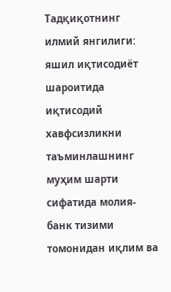Тадқиқотнинг илмий янгилиги:
яшил иқтисодиёт шароитида иқтисодий хавфсизликни таъминлашнинг муҳим шарти сифатида молия-банк тизими томонидан иқлим ва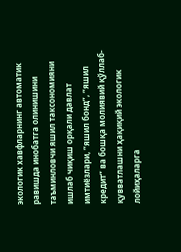экологик хавфларнинг автоматик равишда инобатга олинишини таъминловчи яшил таксономияни ишлаб чиқиш орқали давлат имтиёзлари, “яшил бонд”, “яшил кредит” ва бошқа молиявий қўллаб-қувватлашни ҳақиқий экологик лойиҳаларга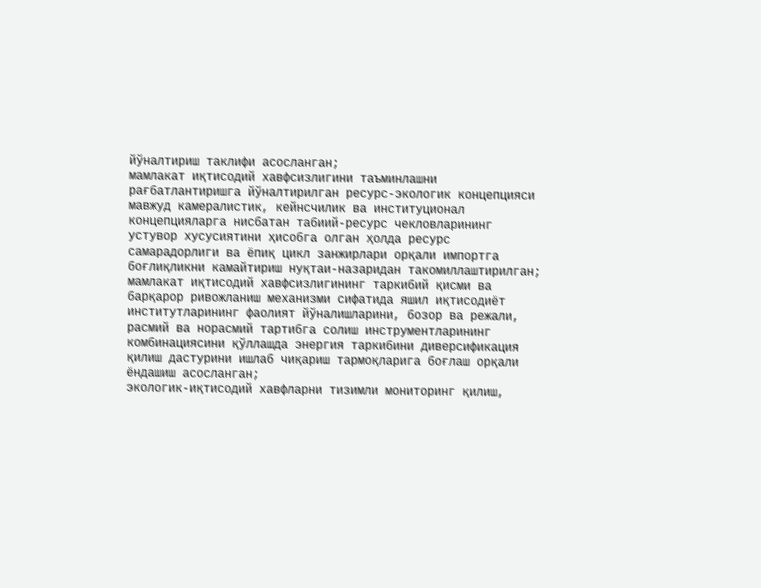йўналтириш таклифи асосланган;
мамлакат иқтисодий хавфсизлигини таъминлашни рағбатлантиришга йўналтирилган ресурс-экологик концепцияси мавжуд камералистик, кейнсчилик ва институционал концепцияларга нисбатан табиий-ресурс чекловларининг устувор хусусиятини ҳисобга олган ҳолда ресурс самарадорлиги ва ёпиқ цикл занжирлари орқали импортга боғлиқликни камайтириш нуқтаи-назаридан такомиллаштирилган;
мамлакат иқтисодий хавфсизлигининг таркибий қисми ва барқарор ривожланиш механизми сифатида яшил иқтисодиёт институтларининг фаолият йўналишларини, бозор ва режали, расмий ва норасмий тартибга солиш инструментларининг комбинациясини қўллашда энергия таркибини диверсификация қилиш дастурини ишлаб чиқариш тармоқларига боғлаш орқали ёндашиш асосланган;
экологик-иқтисодий хавфларни тизимли мониторинг қилиш,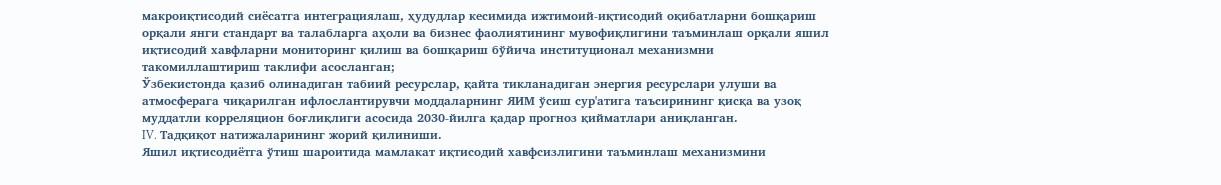макроиқтисодий сиёсатга интеграциялаш, ҳудудлар кесимида ижтимоий-иқтисодий оқибатларни бошқариш орқали янги стандарт ва талабларга аҳоли ва бизнес фаолиятининг мувофиқлигини таъминлаш орқали яшил иқтисодий хавфларни мониторинг қилиш ва бошқариш бўйича институционал механизмни такомиллаштириш таклифи асосланган;
Ўзбекистонда қазиб олинадиган табиий ресурслар, қайта тикланадиган энергия ресурслари улуши ва атмосферага чиқарилган ифлослантирувчи моддаларнинг ЯИМ ўсиш сур'атига таъсирининг қисқа ва узоқ муддатли корреляцион боғлиқлиги асосида 2030-йилга қадар прогноз қийматлари аниқланган.
IV. Тадқиқот натижаларининг жорий қилиниши.
Яшил иқтисодиётга ўтиш шароитида мамлакат иқтисодий хавфсизлигини таъминлаш механизмини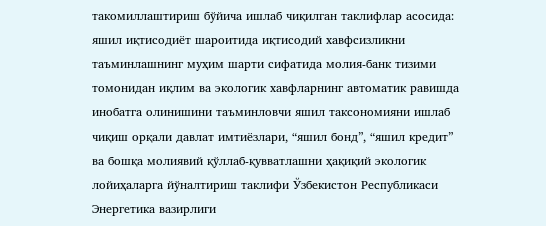такомиллаштириш бўйича ишлаб чиқилган таклифлар асосида:
яшил иқтисодиёт шароитида иқтисодий хавфсизликни таъминлашнинг муҳим шарти сифатида молия-банк тизими томонидан иқлим ва экологик хавфларнинг автоматик равишда инобатга олинишини таъминловчи яшил таксономияни ишлаб чиқиш орқали давлат имтиёзлари, “яшил бонд”, “яшил кредит” ва бошқа молиявий қўллаб-қувватлашни ҳақиқий экологик лойиҳаларга йўналтириш таклифи Ўзбекистон Республикаси Энергетика вазирлиги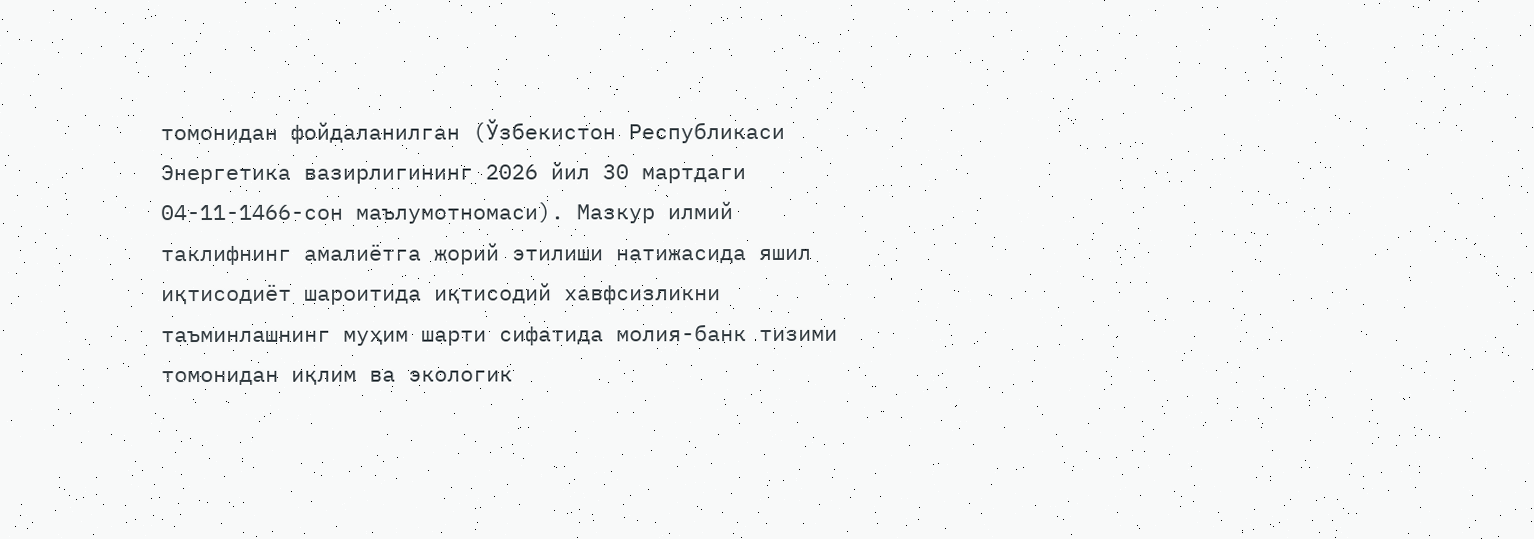томонидан фойдаланилган (Ўзбекистон Республикаси Энергетика вазирлигининг 2026 йил 30 мартдаги 04-11-1466-сон маълумотномаси). Мазкур илмий таклифнинг амалиётга жорий этилиши натижасида яшил иқтисодиёт шароитида иқтисодий хавфсизликни таъминлашнинг муҳим шарти сифатида молия-банк тизими томонидан иқлим ва экологик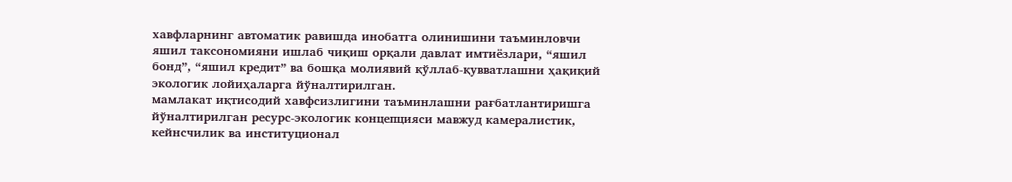хавфларнинг автоматик равишда инобатга олинишини таъминловчи яшил таксономияни ишлаб чиқиш орқали давлат имтиёзлари, “яшил бонд”, “яшил кредит” ва бошқа молиявий қўллаб-қувватлашни ҳақиқий экологик лойиҳаларга йўналтирилган.
мамлакат иқтисодий хавфсизлигини таъминлашни рағбатлантиришга йўналтирилган ресурс-экологик концепцияси мавжуд камералистик, кейнсчилик ва институционал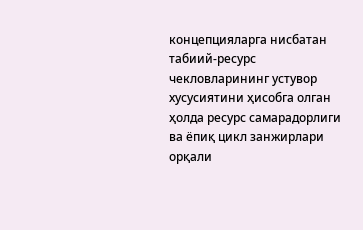концепцияларга нисбатан табиий-ресурс чекловларининг устувор хусусиятини ҳисобга олган ҳолда ресурс самарадорлиги ва ёпиқ цикл занжирлари орқали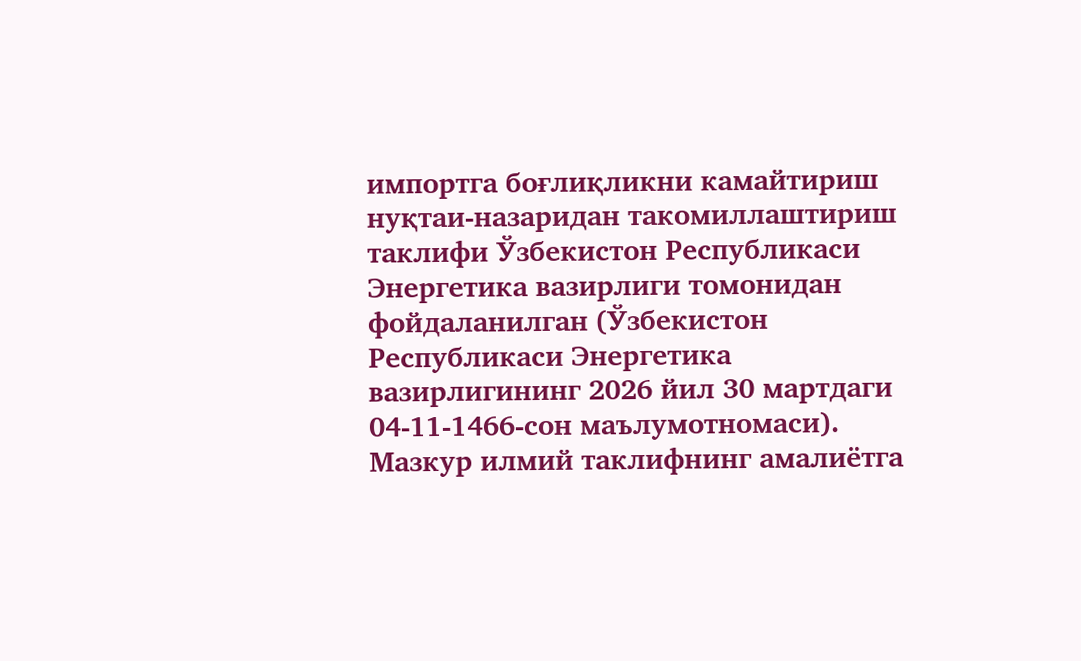импортга боғлиқликни камайтириш нуқтаи-назаридан такомиллаштириш таклифи Ўзбекистон Республикаси Энергетика вазирлиги томонидан фойдаланилган (Ўзбекистон Республикаси Энергетика вазирлигининг 2026 йил 30 мартдаги 04-11-1466-сон маълумотномаси). Мазкур илмий таклифнинг амалиётга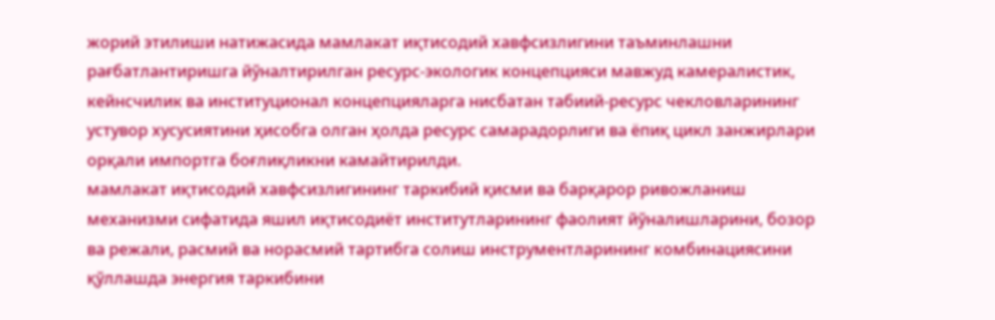жорий этилиши натижасида мамлакат иқтисодий хавфсизлигини таъминлашни рағбатлантиришга йўналтирилган ресурс-экологик концепцияси мавжуд камералистик, кейнсчилик ва институционал концепцияларга нисбатан табиий-ресурс чекловларининг устувор хусусиятини ҳисобга олган ҳолда ресурс самарадорлиги ва ёпиқ цикл занжирлари орқали импортга боғлиқликни камайтирилди.
мамлакат иқтисодий хавфсизлигининг таркибий қисми ва барқарор ривожланиш механизми сифатида яшил иқтисодиёт институтларининг фаолият йўналишларини, бозор ва режали, расмий ва норасмий тартибга солиш инструментларининг комбинациясини қўллашда энергия таркибини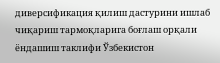диверсификация қилиш дастурини ишлаб чиқариш тармоқларига боғлаш орқали ёндашиш таклифи Ўзбекистон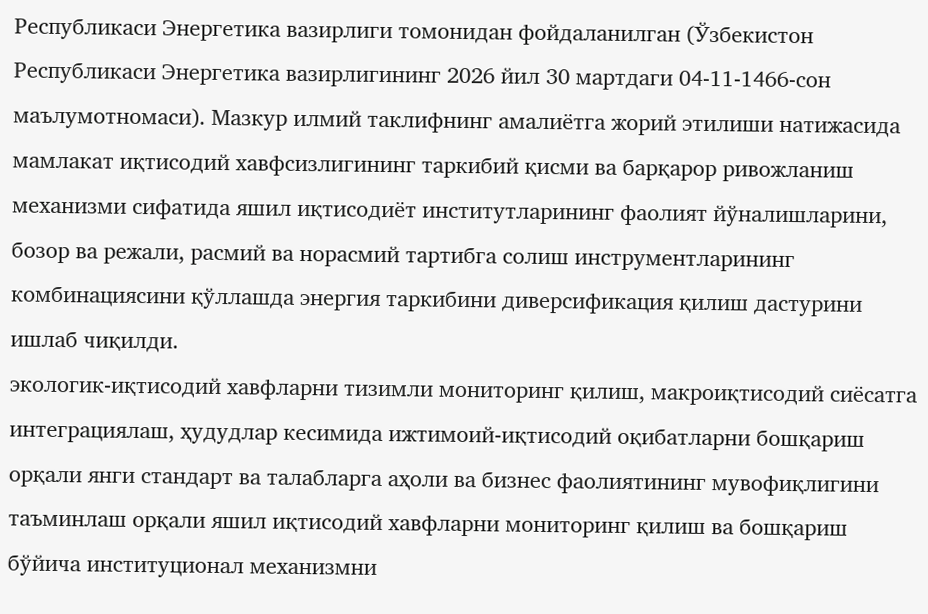Республикаси Энергетика вазирлиги томонидан фойдаланилган (Ўзбекистон Республикаси Энергетика вазирлигининг 2026 йил 30 мартдаги 04-11-1466-сон маълумотномаси). Мазкур илмий таклифнинг амалиётга жорий этилиши натижасида мамлакат иқтисодий хавфсизлигининг таркибий қисми ва барқарор ривожланиш механизми сифатида яшил иқтисодиёт институтларининг фаолият йўналишларини, бозор ва режали, расмий ва норасмий тартибга солиш инструментларининг комбинациясини қўллашда энергия таркибини диверсификация қилиш дастурини ишлаб чиқилди.
экологик-иқтисодий хавфларни тизимли мониторинг қилиш, макроиқтисодий сиёсатга интеграциялаш, ҳудудлар кесимида ижтимоий-иқтисодий оқибатларни бошқариш орқали янги стандарт ва талабларга аҳоли ва бизнес фаолиятининг мувофиқлигини таъминлаш орқали яшил иқтисодий хавфларни мониторинг қилиш ва бошқариш бўйича институционал механизмни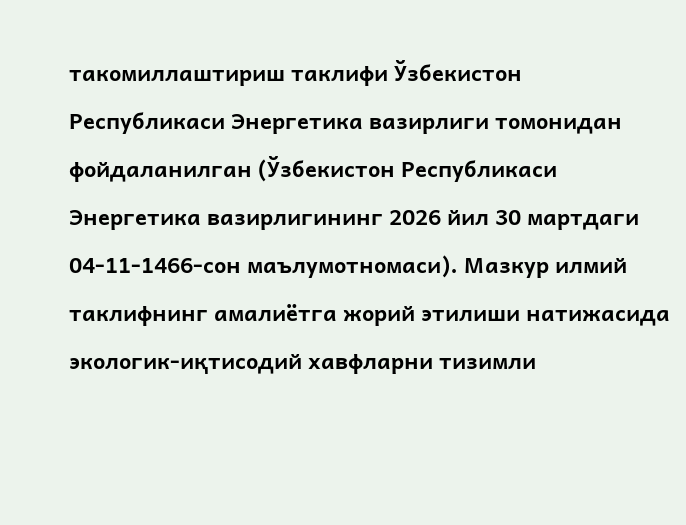такомиллаштириш таклифи Ўзбекистон Республикаси Энергетика вазирлиги томонидан фойдаланилган (Ўзбекистон Республикаси Энергетика вазирлигининг 2026 йил 30 мартдаги 04-11-1466-сон маълумотномаси). Мазкур илмий таклифнинг амалиётга жорий этилиши натижасида экологик-иқтисодий хавфларни тизимли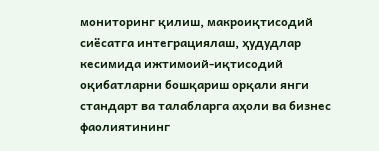мониторинг қилиш, макроиқтисодий сиёсатга интеграциялаш, ҳудудлар кесимида ижтимоий-иқтисодий оқибатларни бошқариш орқали янги стандарт ва талабларга аҳоли ва бизнес фаолиятининг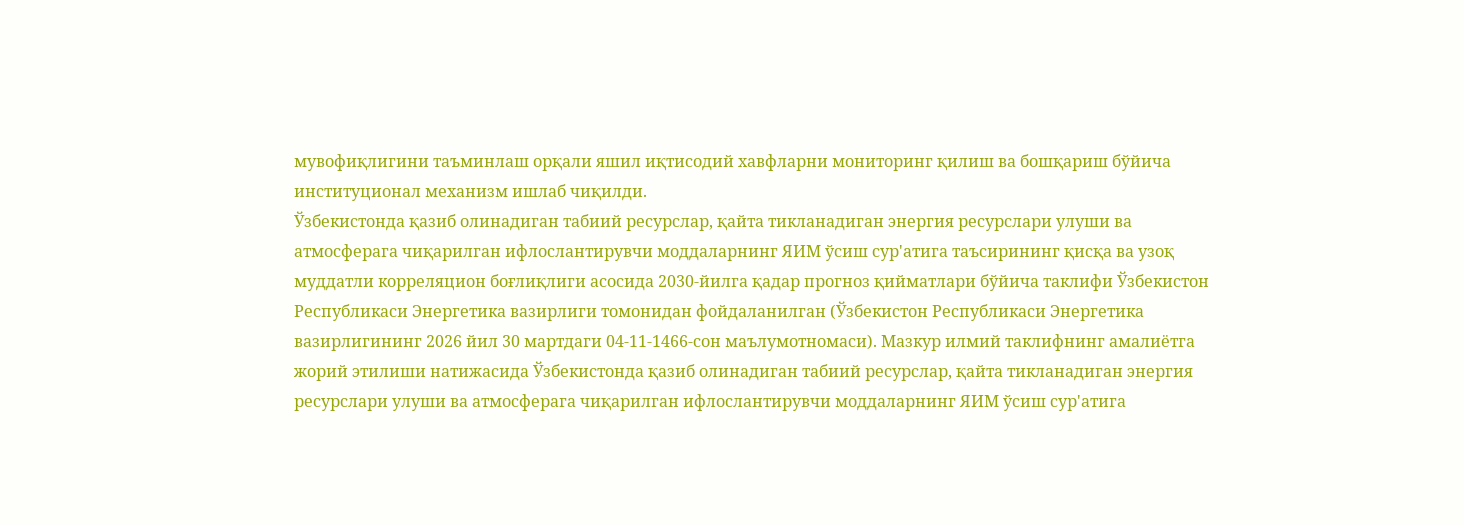мувофиқлигини таъминлаш орқали яшил иқтисодий хавфларни мониторинг қилиш ва бошқариш бўйича институционал механизм ишлаб чиқилди.
Ўзбекистонда қазиб олинадиган табиий ресурслар, қайта тикланадиган энергия ресурслари улуши ва атмосферага чиқарилган ифлослантирувчи моддаларнинг ЯИМ ўсиш сур'атига таъсирининг қисқа ва узоқ муддатли корреляцион боғлиқлиги асосида 2030-йилга қадар прогноз қийматлари бўйича таклифи Ўзбекистон Республикаси Энергетика вазирлиги томонидан фойдаланилган (Ўзбекистон Республикаси Энергетика вазирлигининг 2026 йил 30 мартдаги 04-11-1466-сон маълумотномаси). Мазкур илмий таклифнинг амалиётга жорий этилиши натижасида Ўзбекистонда қазиб олинадиган табиий ресурслар, қайта тикланадиган энергия ресурслари улуши ва атмосферага чиқарилган ифлослантирувчи моддаларнинг ЯИМ ўсиш сур'атига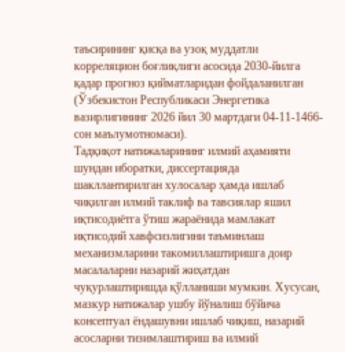таъсирининг қисқа ва узоқ муддатли корреляцион боғлиқлиги асосида 2030-йилга қадар прогноз қийматларидан фойдаланилган (Ўзбекистон Республикаси Энергетика вазирлигининг 2026 йил 30 мартдаги 04-11-1466-сон маълумотномаси).
Тадқиқот натижаларининг илмий аҳамияти шундан иборатки, диссертацияда шакллантирилган хулосалар ҳамда ишлаб чиқилган илмий таклиф ва тавсиялар яшил иқтисодиётга ўтиш жараёнида мамлакат иқтисодий хавфсизлигини таъминлаш механизмларини такомиллаштиришга доир масалаларни назарий жиҳатдан чуқурлаштиришда қўлланиши мумкин. Хусусан, мазкур натижалар ушбу йўналиш бўйича консептуал ёндашувни ишлаб чиқиш, назарий асосларни тизимлаштириш ва илмий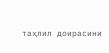таҳлил доирасини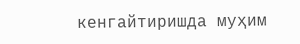кенгайтиришда муҳим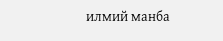илмий манба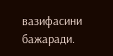вазифасини бажаради.